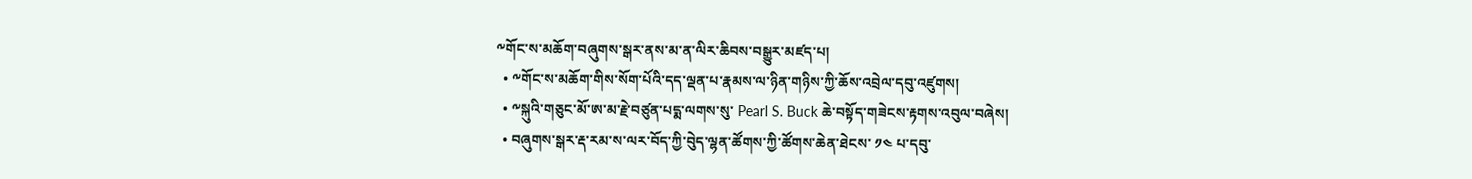༸གོང་ས་མཆོག་བཞུགས་སྒར་ནས་མ་ན་ལིར་ཆིབས་བསྒྱུར་མཛད་པ།
  • ༸གོང་ས་མཆོག་གིས་སོག་པོའི་དད་ལྡན་པ་རྣམས་ལ་ཉིན་གཉིས་ཀྱི་ཆོས་འབྲེལ་དབུ་འཛུགས།
  • ༸སྐུའི་གཅུང་མོ་ཨ་མ་རྗེ་བཙུན་པདྨ་ལགས་སུ་ Pearl S. Buck ཆེ་བསྟོད་གཟེངས་རྟགས་འབུལ་བཞེས།
  • བཞུགས་སྒར་རྡ་རམ་ས་ལར་བོད་ཀྱི་བེུད་ལྷན་ཚོགས་ཀྱི་ཚོགས་ཆེན་ཐེངས་ ༡༤ པ་དབུ་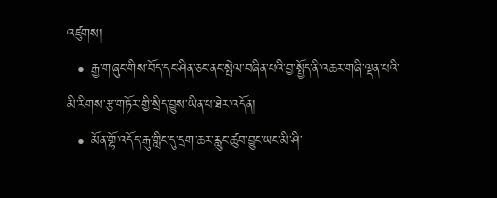འཛུགས།
  • རྒྱ་གཞུང་གིས་བོད་དང་ཤིན་ཅང་ནང་སྤེལ་བཞིན་པའི་བྱ་སྤྱོད་ནི་འཆར་གཞི་ལྡན་པའི་མི་རིགས་རྩ་གཏོར་གྱི་སྲིད་བྱུས་ཡིན་པ་ཐེར་འདོན།
  • མོན་གྷོ་འདོད་རྒུ་གླིང་དུ་དྲག་ཆར་རླུང་ཚུབ་བྱུང་ཡང་མི་ཤི་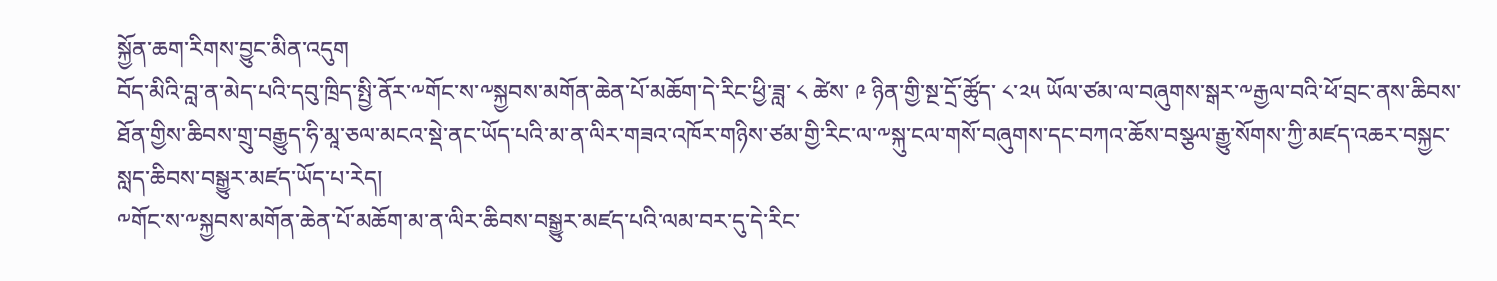སྐྱོན་ཆག་རིགས་བྱུང་མིན་འདུག
བོད་མིའི་བླ་ན་མེད་པའི་དབུ་ཁྲིད་སྤྱི་ནོར་༸གོང་ས་༸སྐྱབས་མགོན་ཆེན་པོ་མཆོག་དེ་རིང་ཕྱི་ཟླ་ ༨ ཚེས་ ༩ ཉིན་གྱི་སྔ་དྲོ་ཚོུད་ ༨་༢༥ ཡོལ་ཙམ་ལ་བཞུགས་སྒར་༸རྒྱལ་བའི་ཕོ་བྲང་ནས་ཆིབས་ཐོན་གྱིས་ཆིབས་གྲུ་བརྒྱུད་ཧི་མཱ་ཅལ་མངའ་སྡེ་ནང་ཡོད་པའི་མ་ན་ལིར་གཟའ་འཁོར་གཉིས་ཙམ་གྱི་རིང་ལ་༸སྐུ་ངལ་གསོ་བཞུགས་དང་བཀའ་ཆོས་བསྩལ་རྒྱུ་སོགས་ཀྱི་མཛད་འཆར་བསྐྱང་སླད་ཆིབས་བསྒྱུར་མཛད་ཡོད་པ་རེད།
༸གོང་ས་༸སྐྱབས་མགོན་ཆེན་པོ་མཆོག་མ་ན་ལིར་ཆིབས་བསྒྱུར་མཛད་པའི་ལམ་བར་དུ་དེ་རིང་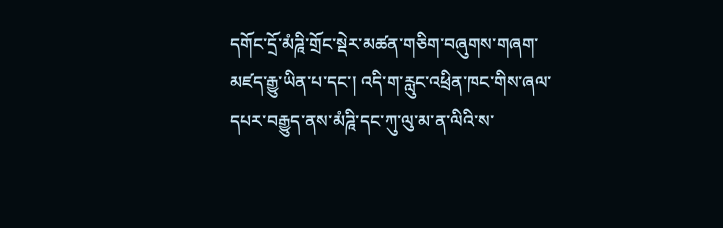དགོང་དྲོ་མཾཌཱི་གྲོང་སྡེར་མཚན་གཅིག་བཞུགས་གཞག་མཛད་རྒྱུ་ཡིན་པ་དང་། འདི་ག་རླུང་འཕྲིན་ཁང་གིས་ཞལ་དཔར་བརྒྱུད་ནས་མཾཌཱི་དང་ཀུ་ལུ་མ་ན་ལིའི་ས་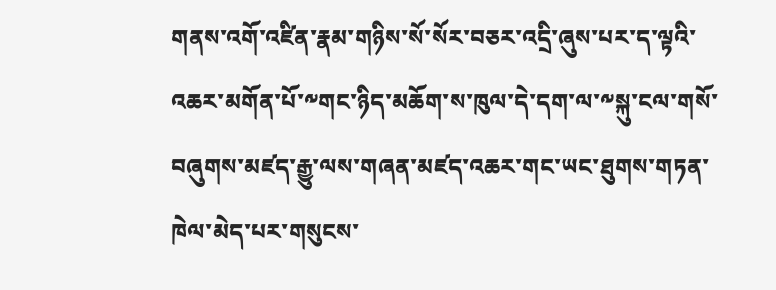གནས་འགོ་འཛིན་རྣམ་གཉིས་སོ་སོར་བཅར་འདྲི་ཞུས་པར་ད་ལྟའི་འཆར་མགོན་པོ་༸གང་ཉིད་མཆོག་ས་ཁུལ་དེ་དག་ལ་༸སྐུ་ངལ་གསོ་བཞུགས་མཛད་རྒྱུ་ལས་གཞན་མཛད་འཆར་གང་ཡང་ཐུགས་གཏན་ཁེལ་མེད་པར་གསུངས་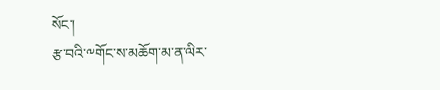སོང་།
རྩ་བའི་༸གོང་ས་མཆོག་མ་ན་ལིར་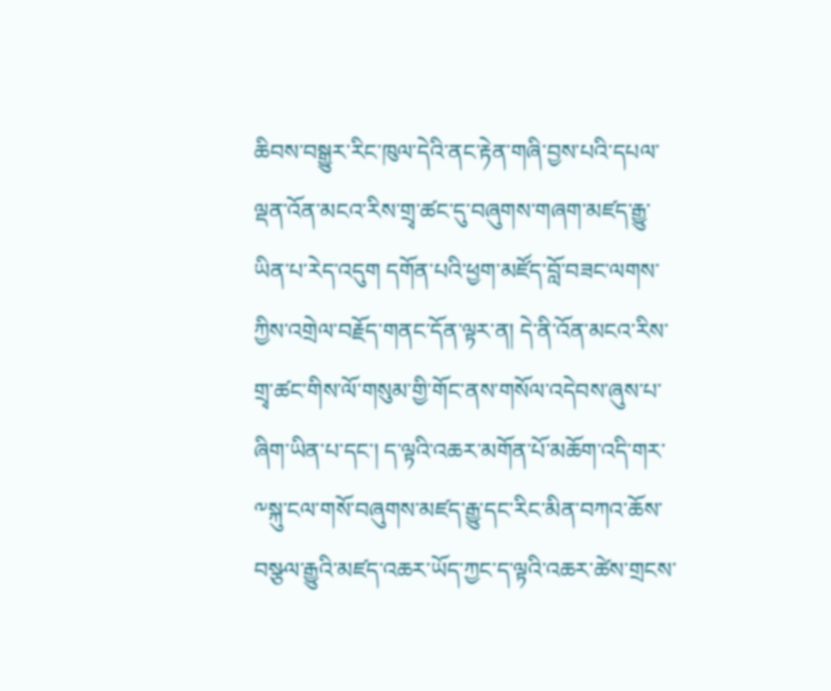ཆིབས་བསྒྱུར་རིང་ཁུལ་དེའི་ནང་རྟེན་གཞི་བྱས་པའི་དཔལ་ལྡན་འོན་མངའ་རིས་གྲྭ་ཚང་དུ་བཞུགས་གཞག་མཛད་རྒྱུ་ཡིན་པ་རེད་འདུག དགོན་པའི་ཕྱག་མཛོད་བློ་བཟང་ལགས་ཀྱིས་འགྲེལ་བརྗོད་གནང་དོན་ལྟར་ན། དེ་ནི་འོན་མངའ་རིས་གྲྭ་ཚང་གིས་ལོ་གསུམ་གྱི་གོང་ནས་གསོལ་འདེབས་ཞུས་པ་ཞིག་ཡིན་པ་དང་། ད་ལྟའི་འཆར་མགོན་པོ་མཆོག་འདི་གར་༸སྐུ་ངལ་གསོ་བཞུགས་མཛད་རྒྱུ་དང་རིང་མིན་བཀའ་ཆོས་བསྩལ་རྒྱུའི་མཛད་འཆར་ཡོད་ཀྱང་ད་ལྟའི་འཆར་ཚེས་གྲངས་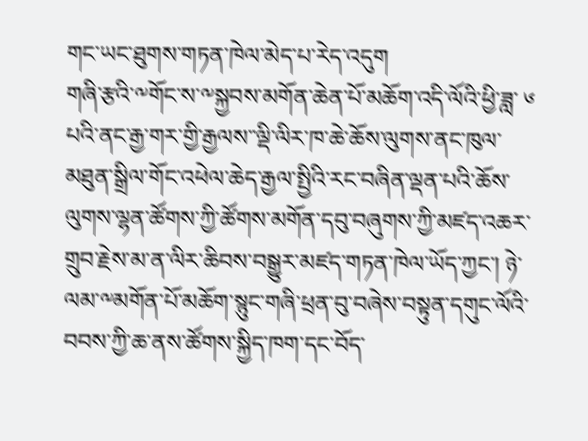གང་ཡང་ཐུགས་གཏན་ཁེལ་མེད་པ་རེད་འདུག
གཞི་རྩའི་༸གོང་ས་༸སྐྱབས་མགོན་ཆེན་པོ་མཆོག་འདི་ལོའི་ཕྱི་ཟླ་ ༦ པའི་ནང་རྒྱ་གར་གྱི་རྒྱལས་་ལྡི་ལིར་ཁ་ཆེ་ཆོས་ལུགས་ནང་ཁུལ་མཐུན་སྒྲིལ་གོང་འཕེལ་ཆེད་རྒྱལ་སྤྱིའི་རང་བཞིན་ལྡན་པའི་ཆོས་ལུགས་ལྷན་ཚོགས་ཀྱི་ཚོགས་མགོན་དབུ་བཞུགས་ཀྱི་མཛད་འཆར་གྲུབ་རྗེས་མ་ན་ལིར་ཆིབས་བསྒྱུར་མཛད་གཏན་ཁེལ་ཡོད་ཀྱང་། ཉེ་ལམ་༸མགོན་པོ་མཆོག་སྙུང་གཞི་ཕྲན་བུ་བཞེས་བསྟུན་དགུང་ལོའི་བབས་ཀྱི་ཆ་ནས་ཚོགས་སྐྱིད་ཁག་དང་བོད་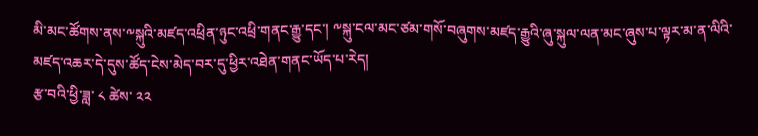མི་མང་ཚོགས་ནས་༸སྐུའི་མཛད་འཕྲིན་ཉུང་འཕྲི་གནང་རྒྱུ་དང་། ༸སྐུ་ངལ་མང་ཙམ་གསོ་བཞུགས་མཛད་རྒྱུའི་ཞུ་སྐུལ་ལན་མང་ཞུས་པ་ལྟར་མ་ན་ལིའི་མཛད་འཆར་དེ་དུས་ཚོད་ངེས་མེད་བར་དུ་ཕྱིར་འཐེན་གནང་ཡོད་པ་རེད།
རྩ་བའི་ཕྱི་ཟླ་ ༨ ཚེས་ ༢༢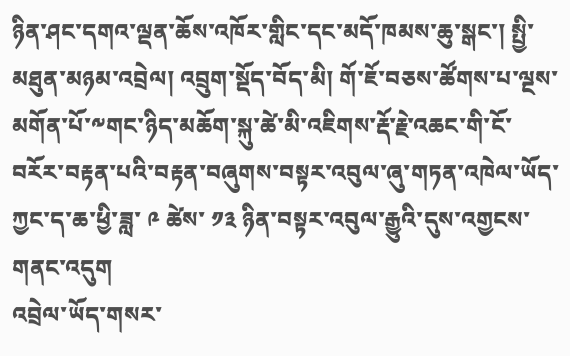ཉིན་ཤང་དགའ་ལྡན་ཆོས་འཁོར་གླིང་དང་མདོ་ཁམས་ཆུ་སྒང་། སྤྱི་མཐུན་མཉམ་འབྲེལ། འབྲུག་སྡོད་བོད་མི། གོ་ཇོ་བཅས་ཚོགས་པ་ལྔས་མགོན་པོ་༸གང་ཉིད་མཆོག་སྐུ་ཚེ་མི་འཇིགས་རྡོ་རྗེ་འཆང་གི་ངོ་བརོར་བརྟན་པའི་བརྟན་བཞུགས་བསྟར་འབུལ་ཞུ་གཏན་འཁེལ་ཡོད་ཀྱང་ད་ཆ་ཕྱི་ཟླ་ ༩ ཚེས་ ༡༣ ཉིན་བསྟར་འབུལ་རྒྱུའི་དུས་འགྱངས་གནང་འདུག
འབྲེལ་ཡོད་གསར་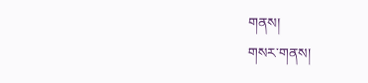གནས།
གསར་གནས།